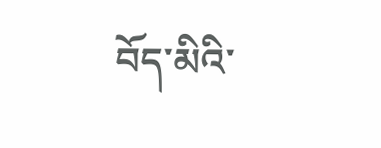བོད་མིའི་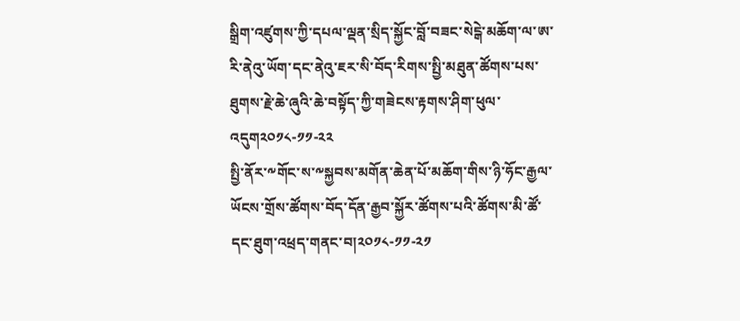སྒྲིག་འཛུགས་ཀྱི་དཔལ་ལྡན་སྲིད་སྐྱོང་བློ་བཟང་སེངྒེ་མཆོག་ལ་ཨ་རི་ནེའུ་ཡོག་དང་ནེའུ་ཇར་སི་བོད་རིགས་སྤྱི་མཐུན་ཚོགས་པས་ཐུགས་རྗེ་ཆེ་ཞུའི་ཆེ་བསྟོད་ཀྱི་གཟེངས་རྟགས་ཤིག་ཕུལ་འདུག༢༠༡༨-༡༡-༢༢
སྤྱི་ནོར་༸གོང་ས་༸སྐྱབས་མགོན་ཆེན་པོ་མཆོག་གིས་ཉི་ཧོང་རྒྱལ་ཡོངས་གྲོས་ཚོགས་བོད་དོན་རྒྱབ་སྐྱོར་ཚོགས་པའི་ཚོགས་མི་ཚོ་དང་ཐུག་འཕྲད་གནང་བ།༢༠༡༨-༡༡-༢༡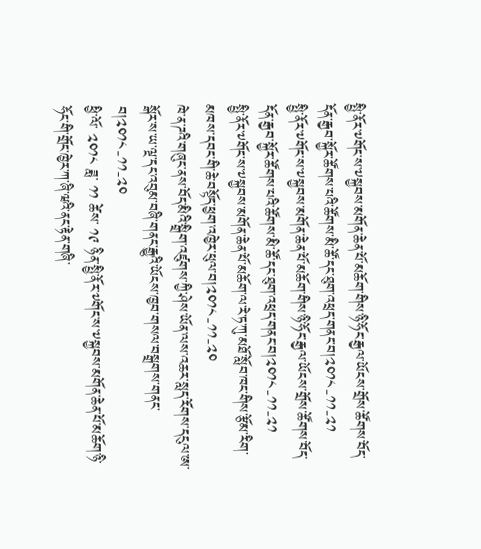སྤྱི་ནོར་༸གོང་ས་༸སྐྱབས་མགོན་ཆེན་པོ་མཆོག་གིས་ཉི་ཧོང་རྒྱལ་ཡོངས་གྲོས་ཚོགས་བོད་དོན་རྒྱབ་སྐྱོར་ཚོགས་པའི་ཚོགས་མི་ཚོ་དང་ཐུག་འཕྲད་གནང་བ།༢༠༡༨-༡༡-༢༡
སྤྱི་ནོར་༸གོང་ས་༸སྐྱབས་མགོན་ཆེན་པོ་མཆོག་གིས་ཉི་ཧོང་རྒྱལ་ཡོངས་གྲོས་ཚོགས་བོད་དོན་རྒྱབ་སྐྱོར་ཚོགས་པའི་ཚོགས་མི་ཚོ་དང་ཐུག་འཕྲད་གནང་བ།༢༠༡༨-༡༡-༢༡
སྤྱི་ནོར་༸གོང་ས་༸སྐྱབས་མགོན་ཆེན་པོ་མཆོག་ལ་རེ་ཏ་ཀུ་མཐོ་སློབ་ཁང་གིས་རྩོམ་རིག་མཁས་དབང་གི་ཆེ་བསྟོད་ཕྱག་འཁྱེར་ཕུལ་བ།༢༠༡༨-༡༡-༢༠
ཁེ་ན་ཌའི་གཞུང་ནས་བོད་མིའི་སྒྲིག་འཛུགས་ཀྱི་ཤེས་ཡོན་ལས་འཆར་སླད་རོགས་དངུལ་ཨ་སྒོར་ས་ཡ་ལྔ་དང་འབུམ་བཞི་གནང་རྒྱུའི་ཡོངས་ཁྱབ་གསལ་བསྒྲགས་གནང་བ།༢༠༡༨-༡༡-༢༠
ཕྱི་ལོ་ ༢༠༡༨ ཟླ་ ༡༡ ཚེས་ ༡༩ ཉིན་སྤྱི་ནོར་༸གོང་ས་༸སྐྱབས་མགོན་ཆེན་པོ་མཆོག་ཉི་ཧོང་གི་གྲོང་ཁྱེར་ཀ་ཞི་ཝའི་ནང་རྟེན་གཞི་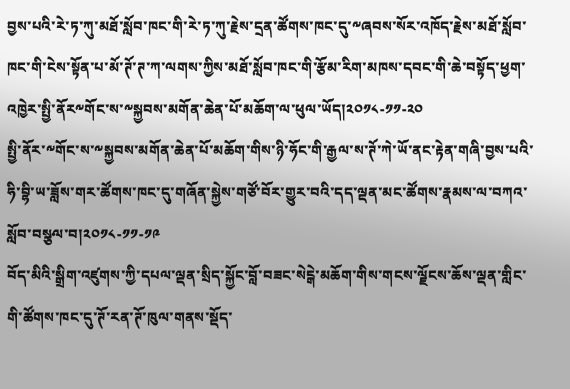བྱས་པའི་རེ་ཏ་ཀུ་མཐོ་སློབ་ཁང་གི་རེ་ཏ་ཀུ་རྗེས་དྲན་ཚོགས་ཁང་དུ་༸ཞབས་སོར་འཁོད་རྗེས་མཐོ་སློབ་ཁང་གི་ངེས་སྟོན་པ་མོ་ཊོ་ཊ་ཀ་ལགས་ཀྱིས་མཐོ་སློབ་ཁང་གི་རྩོམ་རིག་མཁས་དབང་གི་ཆེ་བསྟོད་ཕྱག་འཁྱེར་སྤྱི་ནོར༸གོང་ས་༸སྐྱབས་མགོན་ཆེན་པོ་མཆོག་ལ་ཕུལ་ཡོད།༢༠༡༨-༡༡-༢༠
སྤྱི་ནོར་༸གོང་ས་༸སྐྱབས་མགོན་ཆེན་པོ་མཆོག་གིས་ཉི་ཧོང་གི་རྒྱལ་ས་ཊོ་ཀེ་ཡོ་ནང་རྟེན་གཞི་བྱས་པའི་ཧི་བྷི་ཡ་ཟློས་གར་ཚོགས་ཁང་དུ་གཞོན་སྐྱེས་གཙོ་བོར་གྱུར་བའི་དད་ལྡན་མང་ཚོགས་རྣམས་ལ་བཀའ་སློབ་བསྩལ་བ།༢༠༡༨-༡༡-༡༩
བོད་མིའི་སྒྲིག་འཛུགས་ཀྱི་དཔལ་ལྡན་སྲིད་སྐྱོང་བློ་བཟང་སེངྒེ་མཆོག་གིས་གངས་ལྗོངས་ཆོས་ལྡན་གླིང་གི་ཚོགས་ཁང་དུ་ཊོ་རན་ཊོ་ཁུལ་གནས་སྡོད་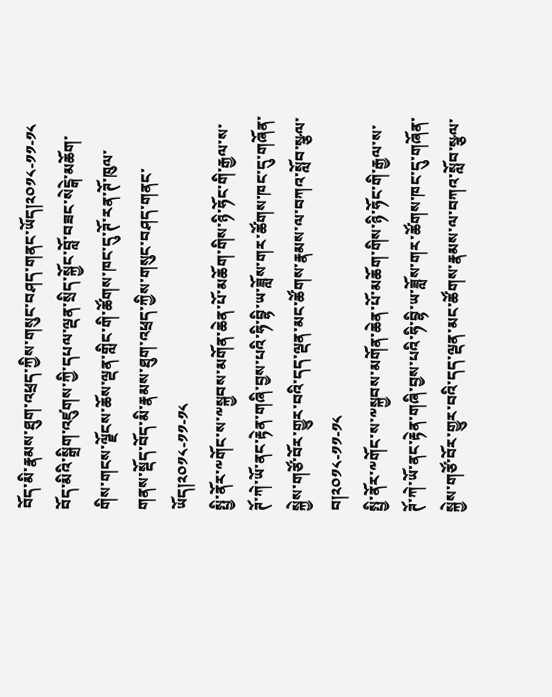བོད་མི་རྣམས་ཐུག་འཕྲད་ཀྱིས་གསུང་བཤད་གནང་ཡོད།༢༠༡༨-༡༡-༡༨
བོད་མིའི་སྒྲིག་འཛུགས་ཀྱི་དཔལ་ལྡན་སྲིད་སྐྱོང་བློ་བཟང་སེངྒེ་མཆོག་གིས་གངས་ལྗོངས་ཆོས་ལྡན་གླིང་གི་ཚོགས་ཁང་དུ་ཊོ་རན་ཊོ་ཁུལ་གནས་སྡོད་བོད་མི་རྣམས་ཐུག་འཕྲད་ཀྱིས་གསུང་བཤད་གནང་ཡོད།༢༠༡༨-༡༡-༡༨
སྤྱི་ནོར་༸གོང་ས་༸སྐྱབས་མགོན་ཆེན་པོ་མཆོག་གིས་ཉི་ཧོང་གི་རྒྱལ་ས་ཊོ་ཀེ་ཡོ་ནང་རྟེན་གཞི་བྱས་པའི་ཧི་བྷི་ཡ་ཟློས་གར་ཚོགས་ཁང་དུ་གཞོན་སྐྱེས་གཙོ་བོར་གྱུར་བའི་དད་ལྡན་མང་ཚོགས་རྣམས་ལ་བཀའ་སློབ་སྩལ་བ།༢༠༡༨-༡༡-༡༨
སྤྱི་ནོར་༸གོང་ས་༸སྐྱབས་མགོན་ཆེན་པོ་མཆོག་གིས་ཉི་ཧོང་གི་རྒྱལ་ས་ཊོ་ཀེ་ཡོ་ནང་རྟེན་གཞི་བྱས་པའི་ཧི་བྷི་ཡ་ཟློས་གར་ཚོགས་ཁང་དུ་གཞོན་སྐྱེས་གཙོ་བོར་གྱུར་བའི་དད་ལྡན་མང་ཚོགས་རྣམས་ལ་བཀའ་སློབ་སྩལ་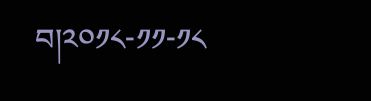བ།༢༠༡༨-༡༡-༡༨